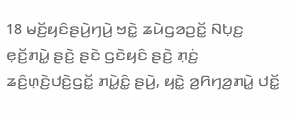18 ꤗꤢꤩ꤬ꤟꤢꤨꤔꤣꤧ꤬ꤚꤣꤧ꤬ ꤠꤢꤧ꤭ ꤘꤣꤧꤞꤤꤑꤢꤩ꤭ ꤡꤝ꤫ꤢ꤬ ꤕ꤫ꤢꤩ꤬ꤊꤣꤧ꤭ ꤔꤢꤧ꤬ ꤔꤢꤧ ꤞꤢꤧꤟꤢꤨ ꤔꤢꤧ꤬ ꤊ꤫ꤢꤦ꤬ ꤘꤢꤨ꤬ꤛ꤫ꤢꤧ꤬ꤓꤢꤧ꤬ꤞꤢꤩ꤭ ꤊꤣꤧ꤭ꤢꤨ꤭ ꤔꤣꤧ꤬, ꤟꤢꤧ꤭ ꤤ꤬ꤖꤚꤤ꤬ꤊꤣꤧ꤭ ꤓꤢꤩ꤭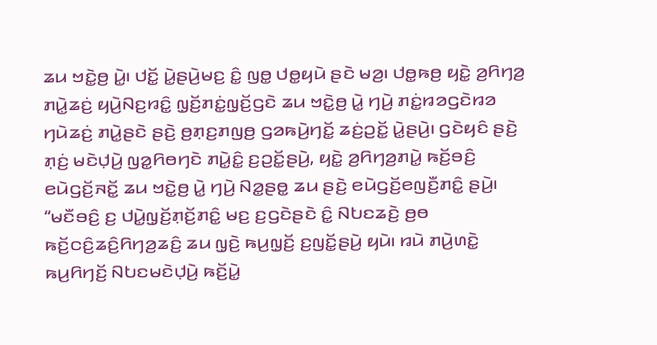ꤘꤣ ꤠꤢꤧ꤭ꤥ꤬ ꤣꤧ꤭꤯ ꤓꤢꤩ꤭ ꤣꤧ꤭ꤔꤣꤧ꤬ꤗꤢ꤬ ꤢꤨ꤭ ꤜꤥ꤭ ꤓꤥ꤭ꤟꤣꤧ ꤔꤢꤧ ꤗꤤ꤬꤯ ꤓꤥ꤭ꤒꤥ꤬ ꤟꤢꤧ꤭ ꤤ꤬ꤖꤚꤤ꤬ ꤊꤣꤧ꤭ꤘꤢꤦ꤬ ꤟꤣꤧ꤬ꤡꤢ꤬ꤙꤢꤨ꤭ ꤜ꤫ꤢꤩ꤬ꤊꤢꤦ꤭ꤜ꤫ꤢꤩ꤬ꤞꤢꤧ ꤘꤣ ꤠꤢꤧ꤭ꤥ꤬ ꤣꤧ꤭ ꤚꤣꤧ꤬ ꤊꤢꤦ꤭ꤙꤤꤞꤢꤧꤙꤤ ꤚꤣꤧꤘꤢꤦ꤬ ꤊꤣꤧ꤭ꤔꤢꤧ ꤔꤢꤧ꤬ ꤥ꤬ꤊ꤫ꤢ꤬ꤊꤜꤥ꤬ ꤞꤤꤒꤣꤧ꤬ꤚꤢꤩ꤭ ꤘꤢꤦ꤬ꤑꤢꤩ꤭ ꤣꤧ꤭ꤔꤣꤧ꤬꤯ ꤞꤢꤧꤟꤢꤨ ꤔꤢꤧ꤬ ꤊ꤫ꤢꤦ꤬ ꤗꤢꤧꤓ꤫ꤣꤧ꤬ ꤜꤤ꤭ꤖꤥꤚꤢꤧ ꤊꤣꤧ꤭ꤢꤨ꤭ ꤢ꤬ꤑꤢꤩ꤭ꤔꤣꤧ꤬, ꤟꤢꤧ꤭ ꤤ꤬ꤖꤚꤤ꤬ꤊꤣꤧ꤭ ꤒꤢꤩ꤬ꤋꤢꤨ꤬ ꤕꤣꤧꤞꤢꤩ꤬ꤏꤢꤩ꤭ ꤘꤣ ꤠꤢꤧ꤭ꤥ꤬ ꤣꤧ꤭ ꤚꤣꤧ꤬ ꤡꤤ꤭ꤔꤥ꤭ ꤘꤣ ꤔꤢꤧ꤬ ꤕꤣꤧꤞꤢꤩ꤬ꤕꤜꤢꤪ꤬ꤊꤢꤨ꤭ ꤔꤣꤧ꤬꤯
“ꤗꤢꤪꤋꤢꤨ꤬ ꤢ꤬ ꤓꤣꤧ꤭ꤜ꤫ꤢꤩ꤬ꤊ꤫ꤢꤩ꤬ꤊꤢꤨ꤭ ꤗꤢ꤬ ꤢ꤬ꤞꤢꤧꤔꤢꤧ ꤢꤨ꤭ ꤡꤝꤢꤘꤢꤧ꤬ ꤥ꤬ꤥ ꤒꤢꤩ꤬ꤍꤢꤨ꤬ꤘꤢꤨ꤬ꤖꤚꤤ꤬ꤘꤢꤨ꤬ ꤘꤣ ꤜ꤫ꤢꤧ꤬ ꤒꤣ꤬ꤜ꤫ꤢꤩ꤬ ꤢ꤬ꤜꤢꤩ꤭ꤔꤣꤧ꤬ ꤟꤣꤧ꤯ ꤙꤣꤧ ꤊꤣꤧ꤬ꤛꤢꤧ꤭ ꤒꤣ꤬ꤖꤚꤢꤩ꤬ ꤡꤝꤢꤗꤢꤧꤓ꤫ꤣꤧ꤬ ꤒꤢꤩ꤬ꤣꤧ꤭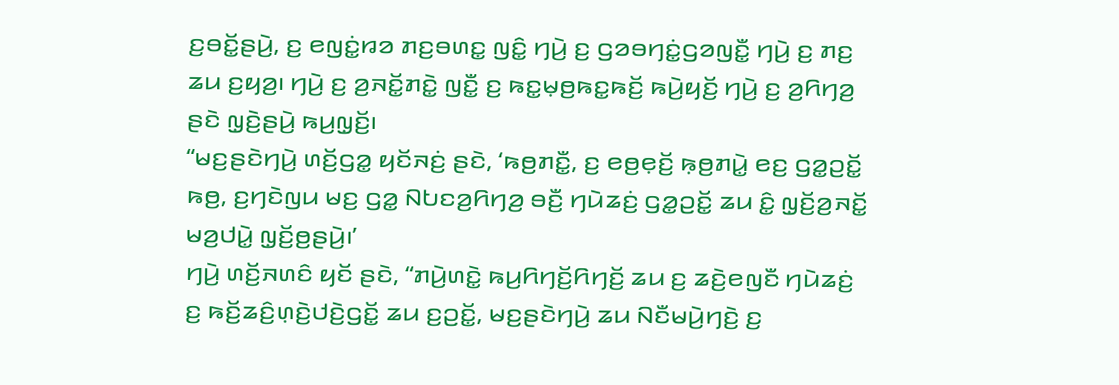ꤢ꤬ꤋꤢꤩ꤭ꤔꤣꤧ꤬, ꤢ꤬ ꤕꤜꤢꤦ꤭ꤙꤤ ꤊꤢ꤬ꤋꤛꤢ꤭ ꤜꤢꤨ꤭ ꤚꤣꤧ꤬ ꤢ꤬ ꤞꤤꤋꤚꤢꤦ꤭ꤞꤤꤜꤢꤪ꤭ ꤚꤣꤧ꤬ ꤢ꤬ ꤊꤢ꤬ ꤘꤣ ꤢ꤬ꤟꤤ꤬꤯ ꤚꤣꤧ꤬ ꤢ꤬ ꤤ꤬ꤏꤢꤩ꤭ꤊꤢꤧ꤭ ꤜꤢꤪ꤭ ꤢ꤬ ꤒꤢ꤭ꤗ꤫ꤥ꤬ꤒꤢ꤭ꤒꤢꤩ꤬ ꤒꤣꤧ꤬ꤟꤢꤩ꤬ ꤚꤣꤧ꤬ ꤢ꤬ ꤤ꤬ꤖꤚꤤ꤬ ꤔꤢꤧ ꤜ꤫ꤢꤧ꤬ꤔꤣꤧ꤬ ꤒꤣ꤬ꤜ꤫ꤢꤩ꤬꤯
“ꤗꤢ꤬ꤔꤢꤧꤚꤣꤧ꤬ ꤛꤢꤩ꤬ꤞꤤ꤭ ꤟꤢꤩꤏꤢꤦ꤬ ꤔꤢꤧ, ‘ꤒꤥ꤬ꤊꤢꤪ꤭, ꤢ꤬ ꤕꤥ꤬ꤕ꤫ꤢꤩ꤬ ꤒ꤫ꤥ꤬ꤊꤣꤧ꤭ ꤕꤢ꤬ ꤞꤤ꤭ꤑꤢꤩ꤭ ꤒꤥ꤬, ꤢ꤬ꤚꤢꤧꤜꤣ ꤗꤢ꤬ ꤞꤤ꤭ ꤡꤝꤢꤤ꤬ꤖꤚꤤ꤬ ꤋꤢꤪ꤬ ꤚꤣꤧꤘꤢꤦ꤬ ꤞꤤ꤭ꤑꤢꤩ꤭ ꤘꤣ ꤢꤨ꤭ ꤜ꤫ꤢꤩ꤬ꤤ꤬ꤏꤢꤩ꤭ ꤗꤤ꤬ꤓꤣꤧ꤭ ꤜ꤫ꤢꤩ꤬ꤥ꤬ꤔꤣꤧ꤬꤯’
ꤚꤣꤧ꤬ ꤛꤢꤩ꤬ꤏꤛꤢꤨ ꤟꤢꤩ ꤔꤢꤧ, “ꤊꤣꤧ꤬ꤛꤢꤧ꤭ ꤒꤣ꤬ꤖꤚꤢꤩ꤬ꤖꤚꤢꤩ꤬ ꤘꤣ ꤢ꤬ ꤘꤢꤧ꤬ꤕꤜꤢꤪ ꤚꤣꤧꤘꤢꤦ꤬ ꤢ꤬ ꤒꤢꤩ꤬ꤘꤢꤨ꤬ꤛ꤫ꤢꤧ꤬ꤓꤢꤧ꤬ꤞꤢꤩ꤭ ꤘꤣ ꤢ꤬ꤑꤢꤩ꤭, ꤗꤢ꤬ꤔꤢꤧꤚꤣꤧ꤬ ꤘꤣ ꤡꤢꤪꤗꤣꤧ꤬ꤚꤢꤧ꤬ ꤢ꤬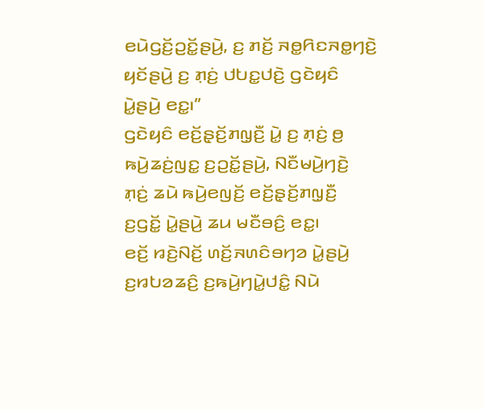ꤕꤣꤧꤞꤢꤩ꤬ꤑꤢꤩ꤭ꤔꤣꤧ꤬, ꤢ꤬ ꤊꤢꤩ꤬ ꤏꤥ꤭ꤖꤢꤏꤥ꤭ꤚꤢꤧ꤬ ꤟꤢꤩꤔꤣꤧ꤬ ꤢ꤬ ꤊ꤫ꤢꤦ꤬ ꤓꤝꤢ꤭ꤓꤢꤧ꤬ ꤞꤢꤧꤟꤢꤨ ꤣꤧ꤭ꤔꤣꤧ꤬ ꤕꤢ꤭꤯”
ꤞꤢꤧꤟꤢꤨ ꤕꤢꤩ꤬ꤔ꤫ꤢꤩ꤬ꤊꤜ꤫ꤢꤪ꤬ ꤣꤧ꤭ ꤢ꤬ ꤊ꤫ꤢꤦ꤬ ꤥ꤬ ꤒꤣꤧ꤬ꤘꤢꤦ꤬ꤜꤢ꤭ ꤢ꤬ꤑꤢꤩ꤭ꤔꤣꤧ꤬, ꤡꤢꤪꤗꤣꤧ꤬ꤚꤢꤧ꤬ ꤊ꤫ꤢꤦ꤬ ꤘꤣꤧ ꤒꤣꤧ꤬ꤕꤜꤢꤩ꤬ ꤕꤢꤩ꤬ꤔ꤫ꤢꤩ꤬ꤊꤜ꤫ꤢꤪ꤬ ꤢ꤬ꤞꤢꤩ꤭ ꤣꤧ꤭ꤔꤣꤧ꤬ ꤘꤣ ꤗꤢꤪꤋꤢꤨ꤬ ꤕꤢ꤭꤯
ꤕꤢꤩ꤬ ꤙꤢꤧ꤬ꤡꤢꤩ꤬ ꤛꤢꤩ꤬ꤏꤛꤢꤨꤋꤚꤤ ꤣꤧ꤭ꤔꤣꤧ꤬ ꤢ꤬ꤙꤝꤤꤘꤢꤨ꤬ ꤢ꤬ꤒꤣꤧ꤬ꤚꤣꤧ꤭ꤓꤢꤨ꤭ ꤡꤣꤧ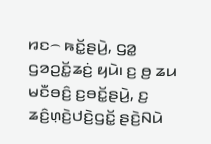ꤙꤢ꤮ ꤒꤢꤩ꤭ꤔꤣꤧ꤬, ꤞꤤ꤭ ꤞꤤꤑꤢꤩ꤭ꤘꤢꤦ꤬ ꤟꤣꤧ꤯ ꤢ꤬ ꤥ꤬ ꤘꤣ ꤗꤢꤪꤋꤢꤨ꤬ ꤢ꤬ꤋꤢꤩ꤭ꤔꤣꤧ꤬, ꤢ꤬ ꤘꤢꤨ꤬ꤛ꤫ꤢꤧ꤬ꤓꤢꤧ꤬ꤞꤢꤩ꤭ ꤔꤢꤧ꤬ꤡꤣꤧ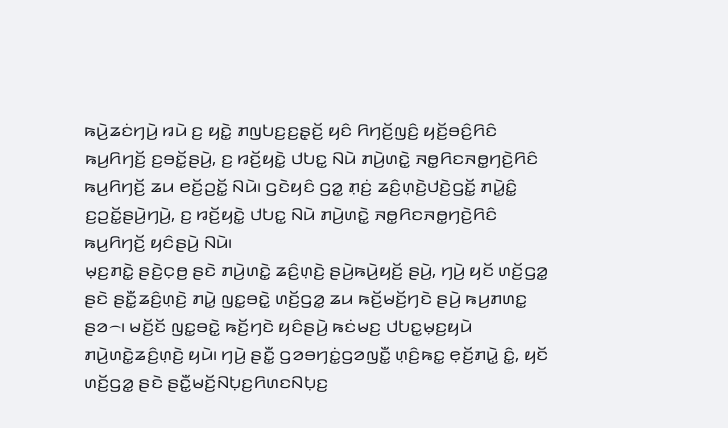ꤒꤣꤧ꤬ꤘꤢꤦꤚꤣꤧ꤬ ꤙꤣꤧ ꤢ꤬ ꤟꤢꤧ꤭ ꤊꤜꤝꤢ꤬ꤢ꤬ꤔ꤫ꤢꤩ꤬ ꤟꤢꤨ ꤖꤚꤢꤩ꤬ꤜꤢꤨ꤬ ꤟꤢꤩ꤬ꤋꤢꤨ꤬ꤖꤢꤨ ꤒꤣ꤬ꤖꤚꤢꤩ꤬ ꤢ꤬ꤋꤢꤩ꤭ꤔꤣꤧ꤬, ꤢ꤬ ꤙꤢꤩ꤬ꤟꤢꤧ꤭ ꤓꤝꤢ꤭ ꤡꤣꤧ ꤊꤣꤧ꤬ꤛꤢꤧ꤭ ꤏꤥ꤭ꤖꤢꤏꤥ꤭ꤚꤢꤧ꤬ꤖꤢꤨ ꤒꤣ꤬ꤖꤚꤢꤩ꤬ ꤘꤣ ꤕꤢꤩ꤬ꤑꤢꤩ꤭ ꤡꤣꤧ꤯ ꤞꤢꤧꤟꤢꤨ ꤞꤤ꤭ ꤊ꤫ꤢꤦ꤬ ꤘꤢꤨ꤬ꤛ꤫ꤢꤧ꤬ꤓꤢꤧ꤬ꤞꤢꤩ꤭ ꤊꤣꤧ꤭ꤢꤨ꤭ ꤢ꤬ꤑꤢꤩ꤭ꤔꤣꤧ꤬ꤚꤣꤧ꤬, ꤢ꤬ ꤙꤢꤩ꤬ꤟꤢꤧ꤭ ꤓꤝꤢ꤭ ꤡꤣꤧ ꤊꤣꤧ꤬ꤛꤢꤧ꤭ ꤏꤥ꤭ꤖꤢꤏꤥ꤭ꤚꤢꤧ꤬ꤖꤢꤨ ꤒꤣ꤬ꤖꤚꤢꤩ꤬ ꤟꤢꤨꤔꤣꤧ꤬ ꤡꤣꤧ꤯
ꤗ꤫ꤢ꤬ꤊꤢꤧ꤭ ꤔꤢꤧ꤬ꤍ꤫ꤥ꤬ ꤔꤢꤧ ꤊꤣꤧ꤬ꤛꤢꤧ꤭ ꤘꤢꤨ꤬ꤛ꤫ꤢꤧ꤬ ꤔꤣꤧ꤬ꤒꤣꤧ꤬ꤟꤢꤩ꤬ ꤔꤣꤧ꤬, ꤚꤣꤧ꤬ ꤟꤢꤩ ꤛꤢꤩ꤬ꤞꤤ꤭ ꤔꤢꤧ ꤔꤢꤪ꤭ꤘꤢꤨ꤬ꤛ꤫ꤢꤧ꤬ ꤊꤣꤧ꤭ ꤜꤢ꤭ꤋꤢꤧ꤭ ꤛꤢꤩ꤬ꤞꤤ꤭ ꤘꤣ ꤒꤢꤩ꤬ꤗꤢꤩ꤬ꤚꤢꤧ ꤔꤣꤧ꤬ ꤒꤣ꤬ꤊꤛꤢ꤭ ꤔꤤ꤮꤯ ꤗꤢꤩ꤬ꤢꤩ ꤜꤢ꤭ꤋꤢꤧ꤭ ꤒꤢꤩ꤬ꤚꤢꤧ ꤟꤢꤨꤔꤣꤧ꤬ ꤒꤢꤦꤗꤢ꤬ ꤓꤝꤢ꤭ꤗ꤫ꤢ꤬ꤟꤣꤧ ꤊꤣꤧ꤬ꤛꤢꤧ꤭ꤘꤢꤨ꤬ꤛ꤫ꤢꤧ꤬ ꤟꤣꤧ꤯ ꤚꤣꤧ꤬ ꤔꤢꤪ꤭ ꤞꤤꤋꤚꤢꤦ꤭ꤞꤤꤜꤢꤪ꤭ ꤛ꤫ꤢꤨ꤬ꤒꤢ꤭ ꤕ꤫ꤢꤩ꤬ꤊꤣꤧ꤭ ꤢꤨ꤭, ꤟꤢꤩ ꤛꤢꤩ꤬ꤞꤤ꤭ ꤔꤢꤧ ꤔꤢꤪ꤭ꤗꤢꤩ꤬ꤡꤝ꤫ꤢ꤬ꤖꤛꤢꤡꤝ꤫ꤢ꤬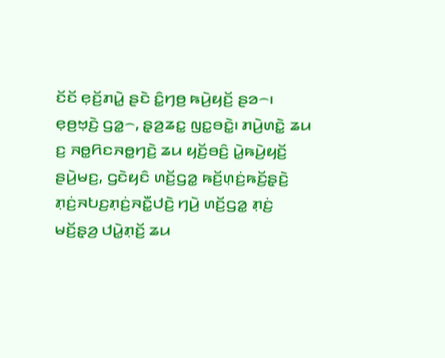ꤢꤩꤢꤩ ꤕ꤫ꤢꤩ꤬ꤊꤣꤧ꤭ ꤔꤢꤧ ꤢꤨ꤭ꤚꤥ꤬ ꤒꤣꤧ꤬ꤟꤢꤩ꤬ ꤔꤤ꤮꤯
ꤕ꤫ꤥ꤬ꤠ꤫ꤢꤧ꤬ ꤞꤤ꤭꤮, ꤔ꤫ꤤ꤬ꤘꤢ꤭ ꤜꤢ꤭ꤋꤢꤧ꤭꤯ ꤊꤣꤧ꤬ꤛꤢꤧ꤭ ꤘꤣ ꤢ꤬ ꤏꤥ꤭ꤖꤢꤏꤥ꤭ꤚꤢꤧ꤬ ꤘꤣ ꤟꤢꤩ꤬ꤋꤢꤨ꤬ ꤣꤧ꤭ꤒꤣꤧ꤬ꤟꤢꤩ꤬ ꤔꤣꤧ꤬ꤗꤢ꤬, ꤞꤢꤧꤟꤢꤨ ꤛꤢꤩ꤬ꤞꤤ꤭ ꤒꤢꤩ꤬ꤛ꤫ꤢꤦ꤬ꤒꤢꤩ꤬ꤔ꤫ꤢꤧ꤬ ꤊ꤫ꤢꤦ꤬ꤏꤝꤢ꤬ꤊ꤫ꤢꤦ꤬ꤏꤢꤪ꤭ꤓꤢꤧ꤬ ꤚꤣꤧ꤬ ꤛꤢꤩ꤬ꤞꤤ꤭ ꤊ꤫ꤢꤦ꤬ ꤗꤢꤩ꤬ꤔ꤫ꤤ꤬ ꤓꤣꤧ꤭ꤊ꤫ꤢꤩ꤬ ꤘꤣ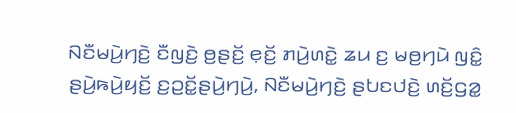ꤡꤢꤪꤗꤣꤧ꤬ꤚꤢꤧ꤬ ꤢꤪꤜꤢꤧ꤬ ꤥ꤬ꤔꤢꤩ꤬ ꤕ꤫ꤢꤩ꤬ ꤊꤣꤧ꤬ꤛꤢꤧ꤭ ꤘꤣ ꤢ꤬ ꤗꤥ꤬ꤚꤣꤧ ꤜꤢꤨ꤭ ꤔꤣꤧ꤬ꤒꤣꤧ꤬ꤟꤢꤩ꤬ ꤢ꤬ꤑꤢꤩ꤭ꤔꤣꤧ꤬ꤚꤣꤧ꤬, ꤡꤢꤪꤗꤣꤧ꤬ꤚꤢꤧ꤬ ꤔꤝꤢꤓꤢꤧ꤬ ꤛꤢꤩ꤬ꤞꤤ꤭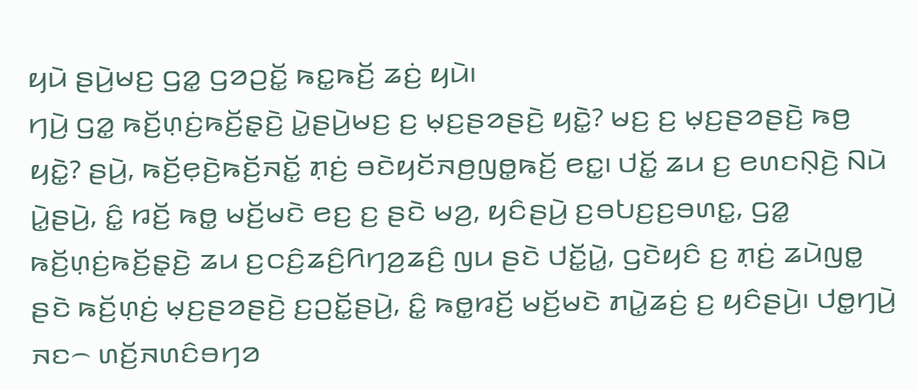ꤟꤣꤧ ꤔꤣꤧ꤬ꤗꤢ꤬ ꤞꤤ꤭ ꤞꤤꤑꤢꤩ꤭ ꤒꤢ꤭ꤒꤢꤩ꤬ ꤘꤢꤦ꤬ ꤟꤣꤧ꤯
ꤚꤣꤧ꤬ ꤞꤤ꤭ ꤒꤢꤩ꤬ꤛ꤫ꤢꤦ꤬ꤒꤢꤩ꤬ꤔ꤫ꤢꤧ꤬ ꤣꤧ꤭ꤔꤣꤧ꤬ꤗꤢ꤬ ꤢ꤬ ꤗ꤫ꤢ꤬ꤔꤤꤔꤢꤧ꤬ ꤟꤢꤧ꤭? ꤗꤢ꤬ ꤢ꤬ ꤗ꤫ꤢ꤬ꤔꤤꤔꤢꤧ꤬ ꤒꤥ꤬ ꤟꤢꤧ꤭? ꤔꤣꤧ꤬, ꤒꤢꤩ꤬ꤕ꤫ꤢꤧ꤬ꤒꤢꤩ꤬ꤏꤢꤩ꤭ ꤊ꤫ꤢꤦ꤬ ꤋꤢꤧꤟꤢꤩꤏꤥ꤬ꤜꤥ꤭ꤒꤢꤩ꤬ ꤕꤢ꤭꤯ ꤓꤢꤩ꤭ ꤘꤣ ꤢ꤬ ꤕꤛꤢꤡ꤫ꤢꤧ꤬ ꤡꤣꤧ ꤣꤧ꤭ꤔꤣꤧ꤬, ꤢꤨ꤭ ꤙꤢꤩ꤬ ꤒꤥ꤭ ꤗꤢꤩ꤬ꤗꤢꤧ ꤕꤢ꤬ ꤢ꤬ ꤔꤢꤧ ꤗꤤ꤬, ꤟꤢꤨꤔꤣꤧ꤬ ꤢ꤬ꤋꤝꤢ꤬ꤢ꤬ꤋꤛꤢ꤭, ꤞꤤ꤭ ꤒꤢꤩ꤬ꤛ꤫ꤢꤦ꤬ꤒꤢꤩ꤬ꤔ꤫ꤢꤧ꤬ ꤘꤣ ꤢ꤬ꤍꤢꤨ꤬ꤘꤢꤨ꤬ꤖꤚꤤ꤬ꤘꤢꤨ꤬ ꤜꤣ ꤔꤢꤧ ꤓꤢꤩ꤭ꤣꤧ꤭, ꤞꤢꤧꤟꤢꤨ ꤢ꤬ ꤊ꤫ꤢꤦ꤬ ꤘꤣꤧꤜꤥ꤭ ꤔꤢꤧ ꤒꤢꤩ꤬ꤛ꤫ꤢꤦ꤬ ꤗ꤫ꤢ꤬ꤔꤤꤔꤢꤧ꤬ ꤢ꤬ꤑꤢꤩ꤭ꤔꤣꤧ꤬, ꤢꤨ꤭ ꤒꤥ꤭ꤙꤢꤩ꤬ ꤗꤢꤩ꤬ꤗꤢꤧ ꤊꤣꤧ꤭ꤘꤢꤦ꤬ ꤢ꤬ ꤟꤢꤨꤔꤣꤧ꤬꤯ ꤓꤥ꤭ꤚꤣꤧ꤬ ꤏꤢ꤮ ꤛꤢꤩ꤬ꤏꤛꤢꤨꤋꤚꤤ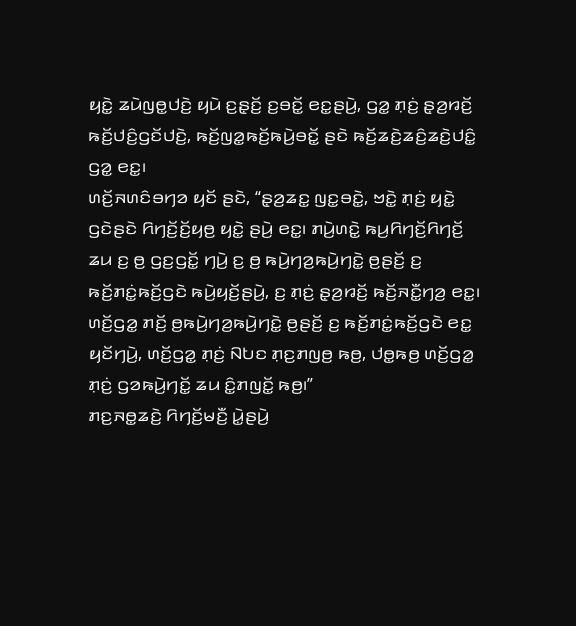ꤟꤢꤧ꤭ ꤘꤣꤧꤜꤥ꤭ꤓꤢꤧ꤬ ꤟꤣꤧ ꤢ꤬ꤔ꤫ꤢꤩ꤬ ꤢ꤬ꤋꤢꤩ꤭ ꤕꤢ꤭ꤔꤣꤧ꤬, ꤞꤤ꤭ ꤊ꤫ꤢꤦ꤬ ꤔ꤫ꤤ꤬ꤙꤢꤩ꤬ ꤒꤢꤩ꤬ꤓꤢꤨ꤬ꤞꤢꤩꤓꤢꤧ꤬, ꤒꤢꤩ꤬ꤜꤤ꤭ꤒꤢꤩ꤬ꤒꤣꤧ꤬ꤋꤢꤩ꤭ ꤔꤢꤧ ꤒꤢꤩ꤬ꤘꤢꤧ꤬ꤘꤢꤨ꤬ꤘꤢꤧ꤬ꤓꤢꤨ꤭ ꤞꤤ꤭ ꤕꤢ꤭꤯
ꤛꤢꤩ꤬ꤏꤛꤢꤨꤋꤚꤤ ꤟꤢꤩ ꤔꤢꤧ, “ꤔ꤫ꤤ꤬ꤘꤢ꤭ ꤜꤢ꤭ꤋꤢꤧ꤭, ꤠꤢꤧ꤭ ꤊ꤫ꤢꤦ꤬ ꤟꤢꤧ꤭ ꤞꤢꤧꤔꤢꤧ ꤖꤚꤢꤩ꤬ꤢꤩ꤬ꤟꤥ꤬ ꤟꤢꤧ꤭ ꤔꤣꤧ꤬ ꤕꤢ꤭꤯ ꤊꤣꤧ꤬ꤛꤢꤧ꤭ ꤒꤣ꤬ꤖꤚꤢꤩ꤬ꤖꤚꤢꤩ꤬ ꤘꤣ ꤢ꤬ ꤥ꤬ ꤞꤢ꤬ꤞꤢꤩ꤭ ꤚꤣꤧ꤬ ꤢ꤬ ꤥ꤬ ꤒꤣꤧ꤬ꤚꤤ꤬ꤒꤣꤧ꤬ꤚꤢꤧ꤭ ꤥ꤬ꤔꤢꤩ꤬ ꤢ꤬ ꤒꤢꤩ꤬ꤊꤢꤦ꤭ꤒꤢꤩ꤬ꤞꤢꤧ ꤒꤣꤧ꤬ꤟꤢꤩ꤬ꤔꤣꤧ꤬, ꤢ꤬ ꤊ꤫ꤢꤦ꤬ ꤔ꤫ꤤ꤬ꤙꤢꤩ꤬ ꤒꤢꤩ꤬ꤏꤢꤪ꤭ꤚꤤ꤬ ꤕꤢ꤭꤯ ꤛꤢꤩ꤬ꤞꤤ꤭ ꤊꤢꤩ꤬ ꤥ꤬ꤒꤣꤧ꤬ꤚꤤ꤬ꤒꤣꤧ꤬ꤚꤢꤧ꤭ ꤥ꤬ꤔꤢꤩ꤬ ꤢ꤬ ꤒꤢꤩ꤬ꤊꤢꤦ꤭ꤒꤢꤩ꤬ꤞꤢꤧ ꤕꤢ꤭ ꤟꤢꤩꤚꤣꤧ꤬, ꤛꤢꤩ꤬ꤞꤤ꤭ ꤊ꤫ꤢꤦ꤬ ꤡꤝꤢ ꤊ꤫ꤢ꤬ꤊꤜꤥ꤬ ꤒꤥ꤬, ꤓꤥ꤭ꤒꤥ꤬ ꤛꤢꤩ꤬ꤞꤤ꤭ ꤊ꤫ꤢꤦ꤬ ꤞꤤꤒꤣꤧ꤬ꤚꤢꤩ꤭ ꤘꤣ ꤢꤨ꤭ꤊꤜꤢꤩ꤭ ꤒꤥ꤬꤯”
ꤊꤢ꤬ꤏꤥ꤭ꤘꤢꤧ꤬ ꤖꤚꤢꤩ꤬ꤗꤢꤪ꤬ ꤣꤧ꤭ꤔꤣꤧ꤬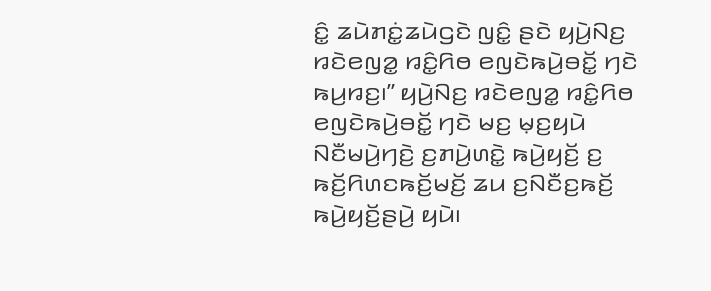ꤢꤨ꤭ ꤘꤣꤧꤊꤢꤦ꤭ꤘꤣꤧꤞꤢꤧ ꤜꤢꤨ꤭ ꤔꤢꤧ ꤟꤣꤧ꤬ꤡꤢ꤬ ꤙꤢꤧꤕꤜꤤ꤭ ꤙꤢꤨ꤭ꤖꤥ ꤕꤜꤢꤧꤒꤣꤧ꤬ꤋꤢꤩ꤭ ꤚꤢꤧ ꤒꤣ꤬ꤙꤢ꤬꤯” ꤟꤣꤧ꤬ꤡꤢ꤬ ꤙꤢꤧꤕꤜꤤ꤭ ꤙꤢꤨ꤭ꤖꤥ ꤕꤜꤢꤧꤒꤣꤧ꤬ꤋꤢꤩ꤭ ꤚꤢꤧ ꤗꤢ꤬ ꤗ꤫ꤢ꤬ꤟꤣꤧ ꤡꤢꤪꤗꤣꤧ꤬ꤚꤢꤧ꤬ ꤢ꤬ꤊꤣꤧ꤬ꤛꤢꤧ꤭ ꤒꤣꤧ꤬ꤟꤢꤩ꤬ ꤢ꤬ ꤒꤢꤩ꤬ꤖꤛꤢꤒꤢꤩ꤬ꤗꤢꤩ꤬ ꤘꤣ ꤢ꤬ꤡꤢꤪꤢ꤬ꤒꤢꤩ꤬ ꤒꤣꤧ꤬ꤟꤢꤩ꤬ꤔꤣꤧ꤬ ꤟꤣꤧ꤯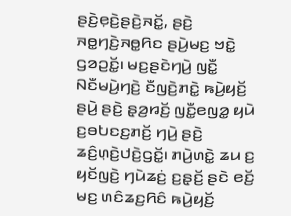ꤔꤢꤧ꤬ꤕ꤫ꤢꤧ꤬ꤔꤢꤧ꤬ꤏꤢꤩ꤭, ꤔꤢꤧ꤬ ꤏꤥ꤭ꤚꤢꤧ꤬ꤏꤥ꤭ꤖꤢ ꤔꤣꤧ꤬ꤗꤢ꤬ ꤠꤢꤧ꤭ ꤞꤤꤑꤢꤩ꤭꤯ ꤗꤢ꤬ꤔꤢꤧꤚꤣꤧ꤬ ꤜꤢꤪ꤭ ꤡꤢꤪꤗꤣꤧ꤬ꤚꤢꤧ꤬ ꤢꤪꤜꤢꤧ꤬ꤊꤢꤧ꤭ ꤒꤣꤧ꤬ꤟꤢꤩ꤬ ꤔꤣꤧ꤬ ꤔꤢꤧ꤬ ꤔ꤫ꤤ꤬ꤙꤢꤩ꤬ ꤜꤢꤪ꤭ꤕꤜꤤ꤭ ꤟꤣꤧ ꤢ꤬ꤋꤝꤢꤢ꤬ꤊꤢꤩ꤬ ꤚꤣꤧ꤬ ꤔꤢꤧ꤬ ꤘꤢꤨ꤬ꤛ꤫ꤢꤧ꤬ꤓꤢꤧ꤬ꤞꤢꤩ꤭꤯ ꤊꤣꤧ꤬ꤛꤢꤧ꤭ ꤘꤣ ꤢ꤬ ꤟꤢꤩꤜꤢꤧ꤬ ꤚꤣꤧꤘꤢꤦ꤬ ꤢ꤬ꤔ꤫ꤢꤩ꤬ ꤔꤢꤧ ꤕꤢꤩ꤬ ꤗꤢ꤬ ꤛꤢꤨꤘꤢ꤬ꤖꤢꤨ ꤒꤣꤧ꤬ꤟꤢꤩ꤬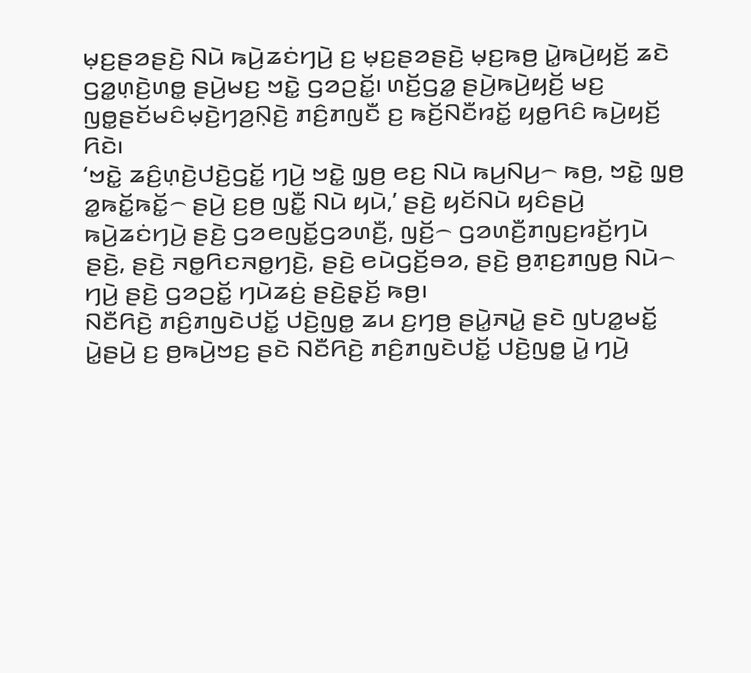ꤗ꤫ꤢ꤬ꤔꤤꤔꤢꤧ꤬ ꤡꤣꤧ ꤒꤣꤧ꤬ꤘꤢꤦꤚꤣꤧ꤬ ꤢ꤬ ꤗ꤫ꤢ꤬ꤔꤤꤔꤢꤧ꤬ ꤗ꤫ꤢ꤬ꤒꤥ꤬ ꤣꤧ꤭ꤒꤣꤧ꤬ꤟꤢꤩ꤬ ꤘꤢꤧ ꤞꤤ꤭ꤛ꤫ꤢꤧ꤬ꤛꤥ꤭ ꤔꤣꤧ꤬ꤗꤢ꤬ ꤠꤢꤧ꤭ ꤞꤤꤑꤢꤩ꤭꤯ ꤛꤢꤩ꤬ꤞꤤ꤭ ꤔꤣꤧ꤬ꤒꤣꤧ꤬ꤟꤢꤩ꤬ ꤗꤢ꤬ ꤜꤥ꤭ꤔꤢꤩꤗꤢꤨꤗ꤫ꤢꤧ꤬ꤚꤤ꤬ꤡ꤫ꤢꤧ꤬ ꤊꤢꤨ꤬ꤊꤜꤢꤪ ꤢ꤬ ꤒꤢꤩ꤬ꤡꤢꤪꤙꤢꤩ꤭ ꤟꤥ꤭ꤖꤢꤨ ꤒꤣꤧ꤬ꤟꤢꤩ꤬ ꤖꤢꤧ꤯
‘ꤠꤢꤧ꤭ ꤘꤢꤨ꤬ꤛ꤫ꤢꤧ꤬ꤓꤢꤧ꤬ꤞꤢꤩ꤭ ꤚꤣꤧ꤬ ꤠꤢꤧ꤭ ꤜ꤫ꤥ꤬ ꤕꤢ꤬ ꤡꤣꤧ ꤒꤣ꤬ꤡꤣ꤬꤮ ꤒꤥ꤬, ꤠꤢꤧ꤭ ꤜ꤫ꤥ꤬ ꤤ꤭ꤒꤢꤩ꤭ꤒꤢꤩ꤭꤮ ꤔꤣꤧ꤬ ꤢ꤬ꤥ꤬ ꤜꤢꤪ꤭ ꤡꤣꤧ ꤟꤣꤧ,’ ꤔꤢꤧ꤬ ꤟꤢꤩꤡꤣꤧ ꤟꤢꤨꤔꤣꤧ꤬ ꤒꤣꤧ꤬ꤘꤢꤦꤚꤣꤧ꤬ ꤔꤢꤧ꤬ ꤞꤤꤕꤜꤢꤩ꤭ꤞꤤꤛꤢꤪ꤬, ꤜꤢꤩ꤬꤮ ꤞꤤꤛꤢꤪ꤬ꤊꤜꤢ꤬ꤙꤢꤩ꤬ꤚꤣꤧ ꤔꤢꤧ꤬, ꤔꤢꤧ꤬ ꤏꤥ꤭ꤖꤢꤏꤥ꤭ꤚꤢꤧ꤬, ꤔꤢꤧ꤬ ꤕꤣꤧꤞꤢꤩ꤬ꤋꤤ, ꤔꤢꤧ꤬ ꤥ꤬ꤊ꤫ꤢ꤬ꤊꤜꤥ꤬ ꤡꤣꤧ꤮ ꤚꤣꤧ꤬ ꤔꤢꤧ꤬ ꤞꤤꤑꤢꤩ꤭ ꤚꤣꤧꤘꤢꤦ꤬ ꤔꤢꤧ꤬ꤔ꤫ꤢꤩ꤬ ꤒꤥ꤬꤯
ꤡꤢꤪꤖꤢꤧ꤬ ꤊꤢꤨ꤬ꤊꤜꤢꤧꤓꤢꤩ꤭ ꤓꤢꤧ꤬ꤜꤥ꤭ ꤘꤣ ꤢ꤬ꤚꤥ꤬ ꤔꤣꤧ꤭ꤏꤣꤧ꤭ ꤔꤢꤧ ꤜꤝꤤ꤭ꤗꤢꤩ꤭ ꤣꤧ꤭ꤔꤣꤧ꤬ ꤢ꤬ ꤥ꤬ꤒꤣꤧ꤬ꤠꤢ꤬ ꤔꤢꤧ ꤡꤢꤪꤖꤢꤧ꤬ ꤊꤢꤨ꤬ꤊꤜꤢꤧꤓꤢꤩ꤭ ꤓꤢꤧ꤬ꤜꤥ꤭ ꤣꤧ꤭ ꤚꤣꤧ꤬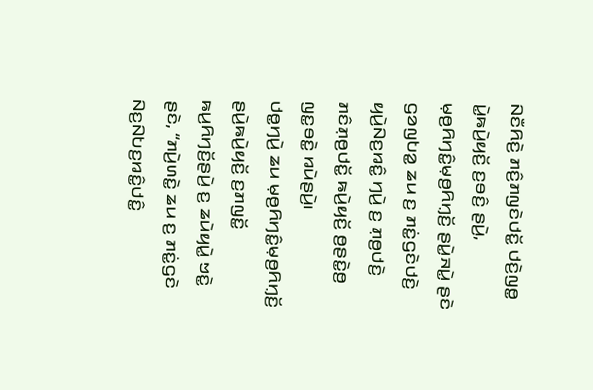ꤡꤢꤪꤖꤢꤧ꤬ ꤊꤢꤨ꤬ꤊꤜꤢꤧꤓꤢꤩ꤭ ꤓꤢꤧ꤬ꤜꤥ꤭ ꤣꤧ꤭ꤒꤣꤧ꤬ꤟꤢꤩ꤬ ꤢ꤬ꤋꤢꤨ꤬ ꤔꤣꤧ꤬, ꤗ꤫ꤥ꤬ꤖꤚꤢꤨ꤭ꤗ꤫ꤥ꤬ꤖꤚ꤫ꤢꤩ꤬ ꤔꤣꤧ꤭ꤏꤣꤧ꤭ ꤔꤢꤧ ꤞꤤꤜꤝꤤ꤭ ꤘꤣ ꤢ꤬ ꤊꤢꤦ꤭ꤞꤢꤧꤓꤢꤧ꤬ ꤟꤣꤧ꤬ꤡꤢ꤬ꤙꤢꤨ꤭ ꤚꤣꤧ꤬ ꤢ꤬ ꤊ꤫ꤥ꤬ꤓꤢꤧ꤬ ꤊꤢꤨꤊ꤫ꤥ꤬ꤓꤢꤩ꤭ ꤒꤣꤧ꤬ꤟꤢꤩ꤬ ꤥ꤬ꤔꤢꤧ꤭ꤥ꤬ ꤜꤢ꤭ꤋꤢꤧ꤭ ꤙꤣꤧꤔꤣꤧ꤬꤯
ꤓꤥ꤭ꤚꤣꤧ꤬ ꤘꤣ ꤗ꤫ꤥ꤬ꤖꤚꤢꤨ꤭ꤗ꤫ꤥ꤬ꤖꤚ꤫ꤢꤩ꤬ ꤔꤣꤧ꤬ꤒꤣꤧ꤬ꤟꤢꤩ꤬ ꤢ꤬ꤊꤜꤢꤩ꤭ ꤒꤣ꤬ꤖꤚꤢꤩ꤬ꤔꤣꤧ꤬ ꤢ꤬ ꤘꤣꤧꤟꤣꤧ꤭ ꤠꤢꤧ꤭ ꤔꤢꤧ, “ꤊꤣꤧ꤬ꤛꤢꤧ꤭ ꤘꤣ ꤢ꤬ ꤊꤢꤦ꤭ꤞꤢꤧ ꤡꤢ꤬ꤡꤝꤢ꤬ꤙꤢꤨ꤭ꤓꤢꤨ꤭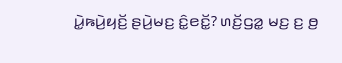ꤣꤧ꤭ꤒꤣꤧ꤬ꤟꤢꤩ꤬ ꤔꤣꤧ꤬ꤗꤢ꤬ ꤢꤨ꤭ꤕꤢꤩ꤭? ꤛꤢꤩ꤬ꤞꤤ꤭ ꤗꤢ꤬ ꤢ꤬ ꤥ꤬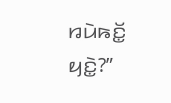ꤙꤣꤧꤒꤢꤩ꤭ ꤟꤢꤧ꤭?”